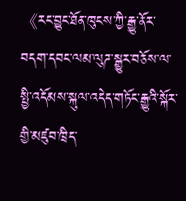《རང་བྱུང་ཐོན་ཁུངས་ཀྱི་རྒྱུ་ནོར་བདག་དབང་ལམ་ལུཌ་སྒྱུར་བཅོས་ལ་སྤྱི་འདོམས་སྐུལ་འདེད་གཏོང་རྒྱུའི་སྐོར་གྱི་མཛུབ་ཁྲིད་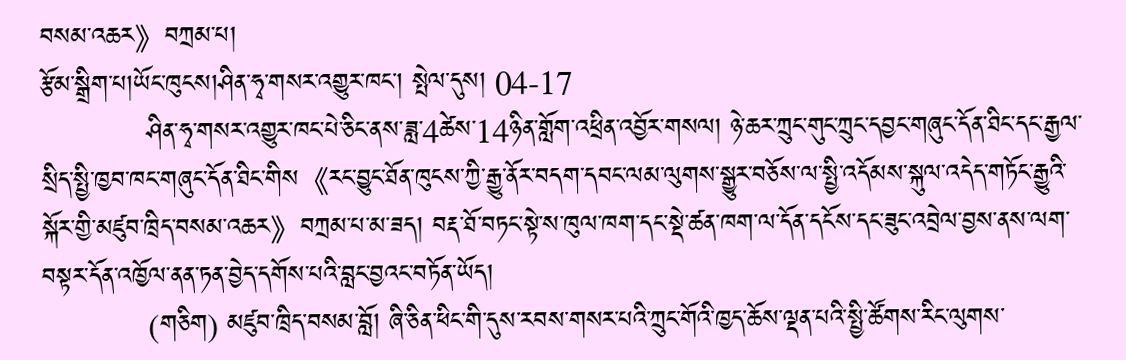བསམ་འཆར》བཀྲམ་པ།
རྩོམ་སྒྲིག་པ།ཡོང་ཁུངས།ཤིན་ཧྭ་གསར་འགྱུར་ཁང་། སྤེལ་དུས། 04-17
            ཤིན་ཧྭ་གསར་འགྱུར་ཁང་པེ་ཅིང་ནས་ཟླ་4ཚེས་14ཉིན་གློག་འཕྲིན་འབྱོར་གསལ། ཉེ་ཆར་ཀྲུང་གུང་ཀྲུང་དབྱང་གཞུང་དོན་ཐིང་དང་རྒྱལ་སྲིད་སྤྱི་ཁྱབ་ཁང་གཞུང་དོན་ཐིང་གིས《རང་བྱུང་ཐོན་ཁུངས་ཀྱི་རྒྱུ་ནོར་བདག་དབང་ལམ་ལུགས་སྒྱུར་བཅོས་ལ་སྤྱི་འདོམས་སྐུལ་འདེད་གཏོང་རྒྱུའི་སྐོར་གྱི་མཛུབ་ཁྲིད་བསམ་འཆར》བཀྲམ་པ་མ་ཟད། བརྡ་ཐོ་བཏང་སྟེ་ས་ཁུལ་ཁག་དང་སྡེ་ཚན་ཁག་ལ་དོན་དངོས་དང་ཟུང་འབྲེལ་བྱས་ནས་ལག་བསྟར་དོན་འཁྱོལ་ནན་ཏན་བྱེད་དགོས་པའི་བླང་བྱའང་བཏོན་ཡོད།
            (གཅིག) མཛུབ་ཁྲིད་བསམ་བློ། ཞི་ཅིན་ཕིང་གི་དུས་རབས་གསར་པའི་ཀྲུང་གོའི་ཁྱད་ཆོས་ལྡན་པའི་སྤྱི་ཚོགས་རིང་ལུགས་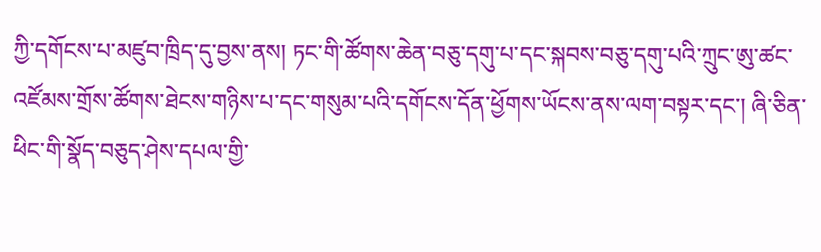ཀྱི་དགོངས་པ་མཛུབ་ཁྲིད་དུ་བྱས་ནས། ཏང་གི་ཚོགས་ཆེན་བཅུ་དགུ་པ་དང་སྐབས་བཅུ་དགུ་པའི་ཀྲུང་ཨུ་ཚང་འཛོམས་གྲོས་ཚོགས་ཐེངས་གཉིས་པ་དང་གསུམ་པའི་དགོངས་དོན་ཕྱོགས་ཡོངས་ནས་ལག་བསྟར་དང་། ཞི་ཅིན་ཕིང་གི་སྣོད་བཅུད་ཤེས་དཔལ་གྱི་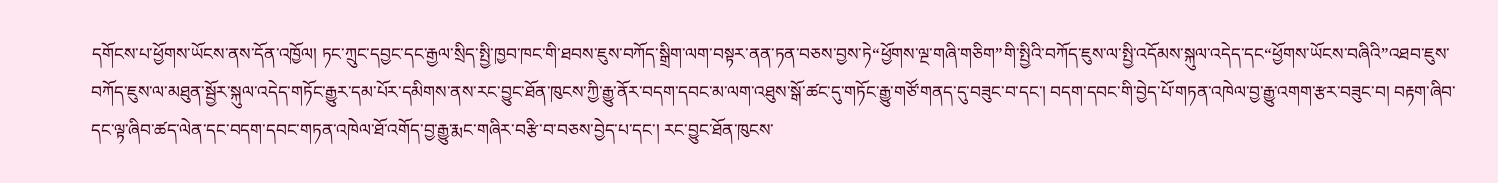དགོངས་པ་ཕྱོགས་ཡོངས་ནས་དོན་འཁྱོལ། ཏང་ཀྲུང་དབྱང་དང་རྒྱལ་སྲིད་སྤྱི་ཁྱབ་ཁང་གི་ཐབས་ཇུས་བཀོད་སྒྲིག་ལག་བསྟར་ནན་ཏན་བཅས་བྱས་ཏེ“ཕྱོགས་ལྔ་གཞི་གཅིག”གི་སྤྱིའི་བཀོད་ཇུས་ལ་སྤྱི་འདོམས་སྐུལ་འདེད་དང“ཕྱོགས་ཡོངས་བཞིའི”འཐབ་ཇུས་བཀོད་ཇུས་ལ་མཐུན་སྦྱོར་སྐུལ་འདེད་གཏོང་རྒྱུར་དམ་པོར་དམིགས་ནས་རང་བྱུང་ཐོན་ཁུངས་ཀྱི་རྒྱུ་ནོར་བདག་དབང་མ་ལག་འཐུས་སྒོ་ཚང་དུ་གཏོང་རྒྱུ་གཙོ་གནད་དུ་བཟུང་བ་དང་། བདག་དབང་གི་བྱེད་པོ་གཏན་འཁེལ་བྱ་རྒྱུ་འགག་རྩར་བཟུང་བ། བརྟག་ཞིབ་དང་ལྟ་ཞིབ་ཚད་ལེན་དང་བདག་དབང་གཏན་འཁེལ་ཐོ་འགོད་བྱ་རྒྱུ་རྨང་གཞིར་བརྩི་བ་བཅས་བྱེད་པ་དང་། རང་བྱུང་ཐོན་ཁུངས་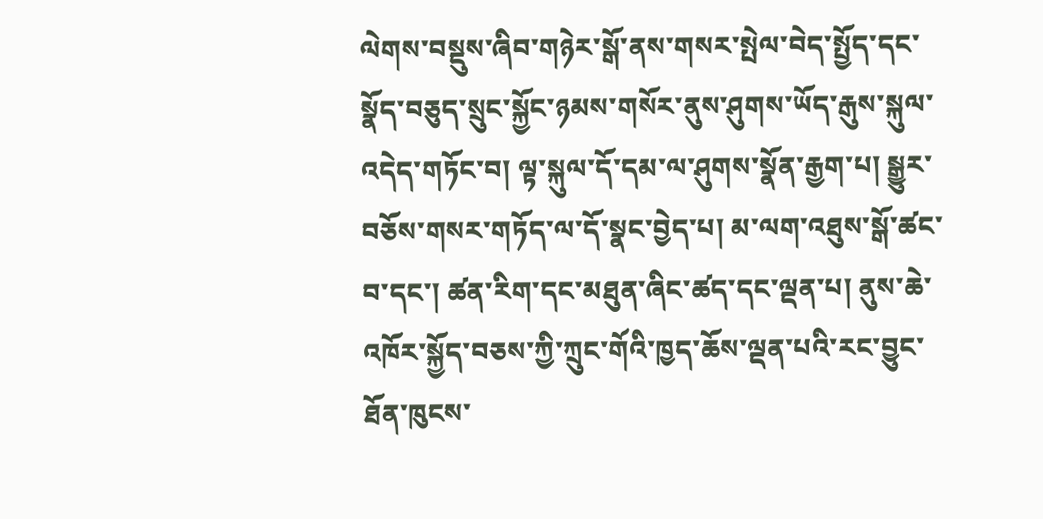ལེགས་བསྡུས་ཞིབ་གཉེར་སྒོ་ནས་གསར་སྤེལ་བེད་སྤྱོད་དང་སྣོད་བཅུད་སྲུང་སྐྱོང་ཉམས་གསོར་ནུས་ཤུགས་ཡོད་རྒུས་སྐུལ་འདེད་གཏོང་བ། ལྟ་སྐུལ་དོ་དམ་ལ་ཤུགས་སྣོན་རྒྱག་པ། སྒྱུར་བཅོས་གསར་གཏོད་ལ་དོ་སྣང་བྱེད་པ། མ་ལག་འཐུས་སྒོ་ཚང་བ་དང་། ཚན་རིག་དང་མཐུན་ཞིང་ཚད་དང་ལྡན་པ། ནུས་ཆེ་འཁོར་སྐྱོད་བཅས་ཀྱི་ཀྲུང་གོའི་ཁྱད་ཆོས་ལྡན་པའི་རང་བྱུང་ཐོན་ཁུངས་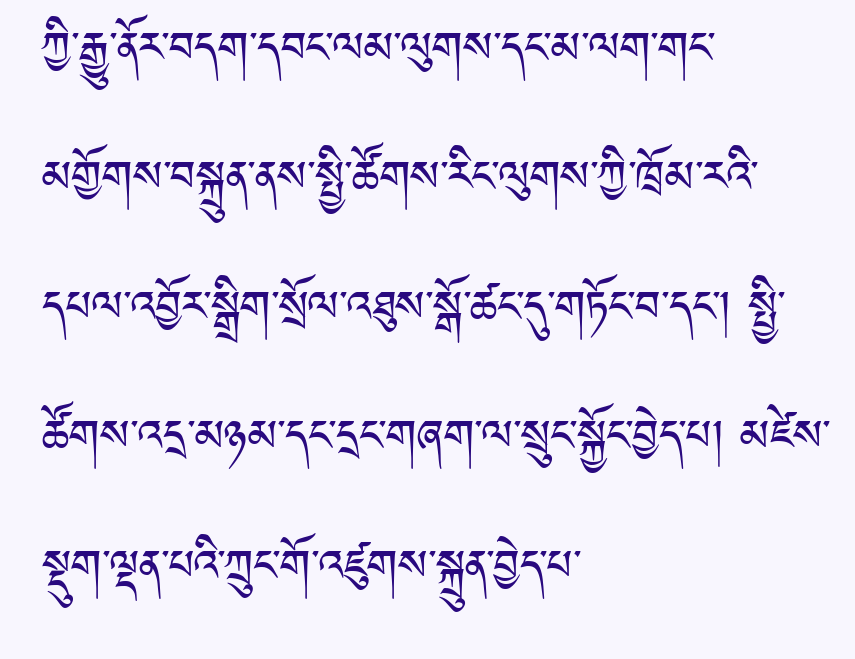ཀྱི་རྒྱུ་ནོར་བདག་དབང་ལམ་ལུགས་དང་མ་ལག་གང་མགྱོགས་བསྐྲུན་ནས་སྤྱི་ཚོགས་རིང་ལུགས་ཀྱི་ཁྲོམ་རའི་དཔལ་འབྱོར་སྒྲིག་སྲོལ་འཐུས་སྒོ་ཚང་དུ་གཏོང་བ་དང་། སྤྱི་ཚོགས་འདྲ་མཉམ་དང་དྲང་གཞག་ལ་སྲུང་སྐྱོང་བྱེད་པ། མཛེས་སྡུག་ལྡན་པའི་ཀྲུང་གོ་འཛུགས་སྐྲུན་བྱེད་པ་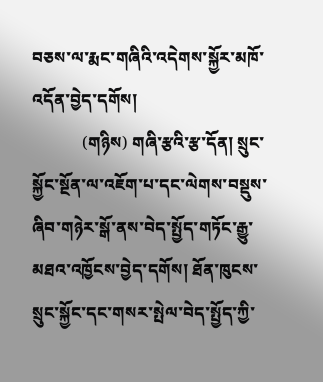བཅས་ལ་རྨང་གཞིའི་འདེགས་སྐྱོར་མཁོ་འདོན་བྱེད་དགོས།
            (གཉིས) གཞི་རྩའི་རྩ་དོན། སྲུང་སྐྱོང་སྔོན་ལ་འཇོག་པ་དང་ལེགས་བསྡུས་ཞིབ་གཉེར་སྒོ་ནས་བེད་སྤྱོད་གཏོང་རྒྱུ་མཐའ་འཁྱོངས་བྱེད་དགོས། ཐོན་ཁུངས་སྲུང་སྐྱོང་དང་གསར་སྤེལ་བེད་སྤྱོད་ཀྱི་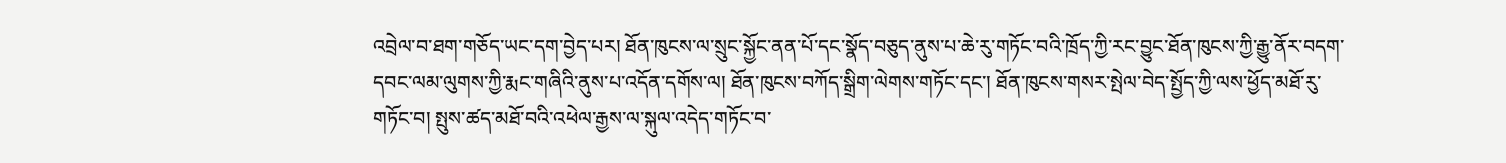འབྲེལ་བ་ཐག་གཅོད་ཡང་དག་བྱེད་པར། ཐོན་ཁུངས་ལ་སྲུང་སྐྱོང་ནན་པོ་དང་སྣོད་བཅུད་ནུས་པ་ཆེ་རུ་གཏོང་བའི་ཁྲོད་ཀྱི་རང་བྱུང་ཐོན་ཁུངས་ཀྱི་རྒྱུ་ནོར་བདག་དབང་ལམ་ལུགས་ཀྱི་རྨང་གཞིའི་ནུས་པ་འདོན་དགོས་ལ། ཐོན་ཁུངས་བཀོད་སྒྲིག་ལེགས་གཏོང་དང་། ཐོན་ཁུངས་གསར་སྤེལ་བེད་སྤྱོད་ཀྱི་ལས་ཕྱོད་མཐོ་རུ་གཏོང་བ། སྤུས་ཚད་མཐོ་བའི་འཕེལ་རྒྱས་ལ་སྐུལ་འདེད་གཏོང་བ་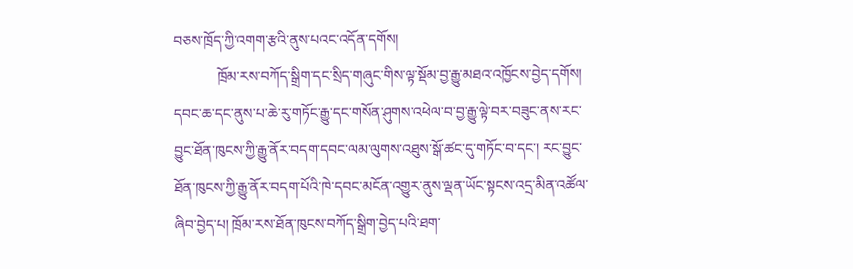བཅས་ཁྲོད་ཀྱི་འགག་རྩའི་ནུས་པའང་འདོན་དགོས།
            ཁྲོམ་རས་བཀོད་སྒྲིག་དང་སྲིད་གཞུང་གིས་ལྟ་སྡོམ་བྱ་རྒྱུ་མཐའ་འཁྱོངས་བྱེད་དགོས། དབང་ཆ་དང་ནུས་པ་ཆེ་རུ་གཏོང་རྒྱུ་དང་གསོན་ཤུགས་འཕེལ་བ་བྱ་རྒྱུ་ལྟེ་བར་བཟུང་ནས་རང་བྱུང་ཐོན་ཁུངས་ཀྱི་རྒྱུ་ནོར་བདག་དབང་ལམ་ལུགས་འཐུས་སྒོ་ཚང་དུ་གཏོང་བ་དང་། རང་བྱུང་ཐོན་ཁུངས་ཀྱི་རྒྱུ་ནོར་བདག་པོའི་ཁེ་དབང་མངོན་འགྱུར་ནུས་ལྡན་ཡོང་སྟངས་འདྲ་མིན་འཚོལ་ཞིབ་བྱེད་པ། ཁྲོམ་རས་ཐོན་ཁུངས་བཀོད་སྒྲིག་བྱེད་པའི་ཐག་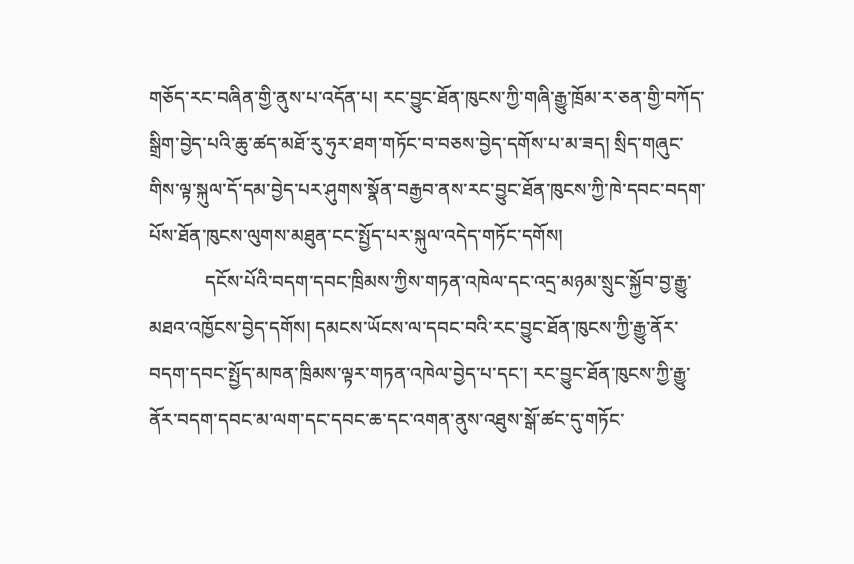གཅོད་རང་བཞིན་གྱི་ནུས་པ་འདོན་པ། རང་བྱུང་ཐོན་ཁུངས་ཀྱི་གཞི་རྒྱུ་ཁྲོམ་ར་ཅན་གྱི་བཀོད་སྒྲིག་བྱེད་པའི་ཆུ་ཚད་མཐོ་རུ་ཧུར་ཐག་གཏོང་བ་བཅས་བྱེད་དགོས་པ་མ་ཟད། སྲིད་གཞུང་གིས་ལྟ་སྐུལ་དོ་དམ་བྱེད་པར་ཤུགས་སྣོན་བརྒྱབ་ནས་རང་བྱུང་ཐོན་ཁུངས་ཀྱི་ཁེ་དབང་བདག་པོས་ཐོན་ཁུངས་ལུགས་མཐུན་ངང་སྤྱོད་པར་སྐུལ་འདེད་གཏོང་དགོས།
            དངོས་པོའི་བདག་དབང་ཁྲིམས་ཀྱིས་གཏན་འཁེལ་དང་འདྲ་མཉམ་སྲུང་སྐྱོབ་བྱ་རྒྱུ་མཐའ་འཁྱོངས་བྱེད་དགོས། དམངས་ཡོངས་ལ་དབང་བའི་རང་བྱུང་ཐོན་ཁུངས་ཀྱི་རྒྱུ་ནོར་བདག་དབང་སྤྱོད་མཁན་ཁྲིམས་ལྟར་གཏན་འཁེལ་བྱེད་པ་དང་། རང་བྱུང་ཐོན་ཁུངས་ཀྱི་རྒྱུ་ནོར་བདག་དབང་མ་ལག་དང་དབང་ཆ་དང་འགན་ནུས་འཐུས་སྒོ་ཚང་དུ་གཏོང་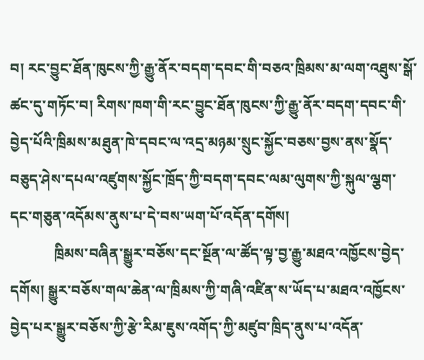བ། རང་བྱུང་ཐོན་ཁུངས་ཀྱི་རྒྱུ་ནོར་བདག་དབང་གི་བཅའ་ཁྲིམས་མ་ལག་འཐུས་སྒོ་ཚང་དུ་གཏོང་བ། རིགས་ཁག་གི་རང་བྱུང་ཐོན་ཁུངས་ཀྱི་རྒྱུ་ནོར་བདག་དབང་གི་བྱེད་པོའི་ཁྲིམས་མཐུན་ཁེ་དབང་ལ་འདྲ་མཉམ་སྲུང་སྐྱོང་བཅས་བྱས་ནས་སྣོད་བཅུད་ཤེས་དཔལ་འཛུགས་སྐྱོང་ཁྲོད་ཀྱི་བདག་དབང་ལམ་ལུགས་ཀྱི་སྐུལ་ལྕག་དང་གཅུན་འདོམས་ནུས་པ་དེ་བས་ཡག་པོ་འདོན་དགོས།
            ཁྲིམས་བཞིན་སྒྱུར་བཅོས་དང་སྔོན་ལ་ཚོད་ལྟ་བྱ་རྒྱུ་མཐའ་འཁྱོངས་བྱེད་དགོས། སྒྱུར་བཅོས་གལ་ཆེན་ལ་ཁྲིམས་ཀྱི་གཞི་འཛིན་ས་ཡོད་པ་མཐའ་འཁྱོངས་བྱེད་པར་སྒྱུར་བཅོས་ཀྱི་རྩེ་རིམ་ཇུས་འགོད་ཀྱི་མཛུབ་ཁྲིད་ནུས་པ་འདོན་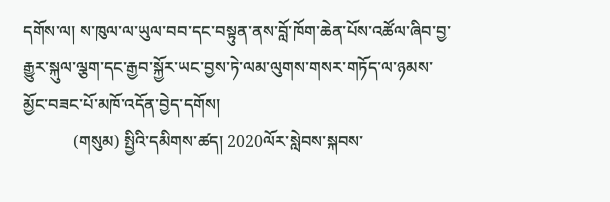དགོས་ལ། ས་ཁུལ་ལ་ཡུལ་བབ་དང་བསྟུན་ནས་བློ་ཁོག་ཆེན་པོས་འཚོལ་ཞིབ་བྱ་རྒྱུར་སྐུལ་ལྕག་དང་རྒྱབ་སྐྱོར་ཡང་བྱས་ཏེ་ལམ་ལུགས་གསར་གཏོད་ལ་ཉམས་མྱོང་བཟང་པོ་མཁོ་འདོན་བྱེད་དགོས།
            (གསུམ) སྤྱིའི་དམིགས་ཚད། 2020ལོར་སླེབས་སྐབས་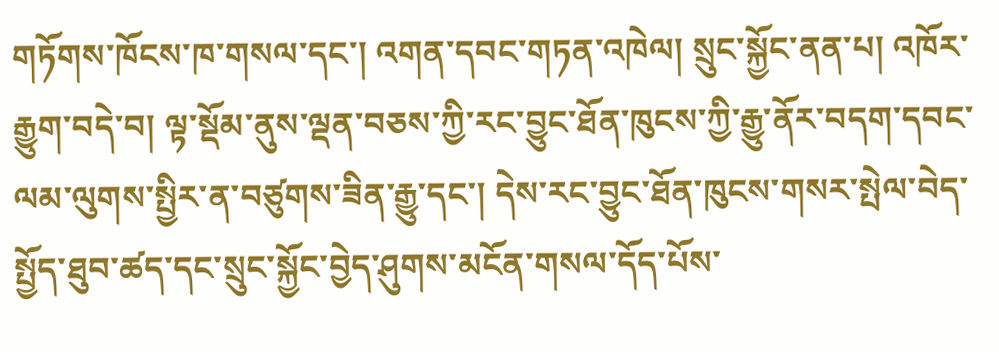གཏོགས་ཁོངས་ཁ་གསལ་དང་། འགན་དབང་གཏན་འཁེལ། སྲུང་སྐྱོང་ནན་པ། འཁོར་རྒྱུག་བདེ་བ། ལྟ་སྡོམ་ནུས་ལྡན་བཅས་ཀྱི་རང་བྱུང་ཐོན་ཁུངས་ཀྱི་རྒྱུ་ནོར་བདག་དབང་ལམ་ལུགས་སྤྱིར་ན་བཙུགས་ཟིན་རྒྱུ་དང་། དེས་རང་བྱུང་ཐོན་ཁུངས་གསར་སྤེལ་བེད་སྤྱོད་ཐུབ་ཚད་དང་སྲུང་སྐྱོང་བྱེད་ཤུགས་མངོན་གསལ་དོད་པོས་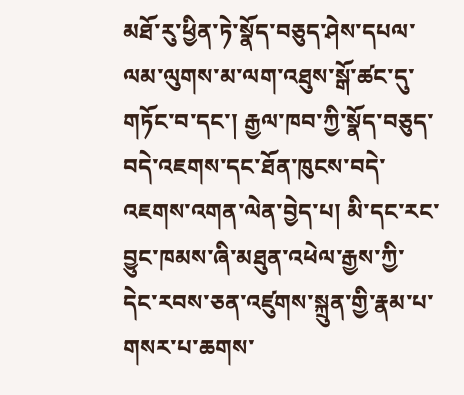མཐོ་རུ་ཕྱིན་ཏེ་སྣོད་བཅུད་ཤེས་དཔལ་ལམ་ལུགས་མ་ལག་འཐུས་སྒོ་ཚང་དུ་གཏོང་བ་དང་། རྒྱལ་ཁབ་ཀྱི་སྣོད་བཅུད་བདེ་འཇགས་དང་ཐོན་ཁུངས་བདེ་འཇགས་འགན་ལེན་བྱེད་པ། མི་དང་རང་བྱུང་ཁམས་ཞི་མཐུན་འཕེལ་རྒྱས་ཀྱི་དེང་རབས་ཅན་འཛུགས་སྐྲུན་གྱི་རྣམ་པ་གསར་པ་ཆགས་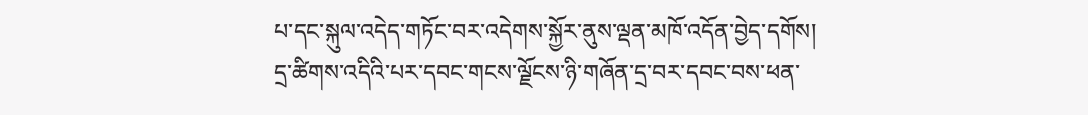པ་དང་སྐུལ་འདེད་གཏོང་བར་འདེགས་སྐྱོར་ནུས་ལྡན་མཁོ་འདོན་བྱེད་དགོས།
དྲ་ཚིགས་འདིའི་པར་དབང་གངས་ལྗོངས་ཉི་གཞོན་དྲ་བར་དབང་བས་ཕན་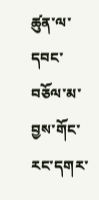ཚུན་ལ་དབང་བཅོལ་མ་བྱས་གོང་རང་དགར་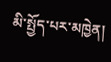མི་སྤྱོད་པར་མཁྱེན།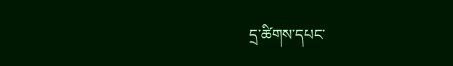དྲ་ཚིགས་དཔང་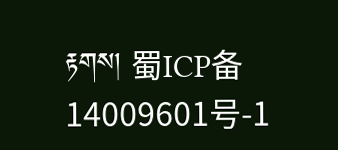རྟགས། 蜀ICP备14009601号-1